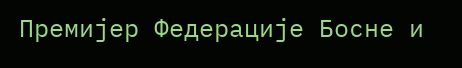Премијер Федерације Босне и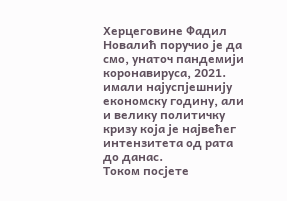Херцеговине Фадил Новалић поручио је да смо, унаточ пандемији коронавируса, 2021. имали најуспјешнију економску годину, али и велику политичку кризу која је највећег интензитета од рата до данас.
Током посјете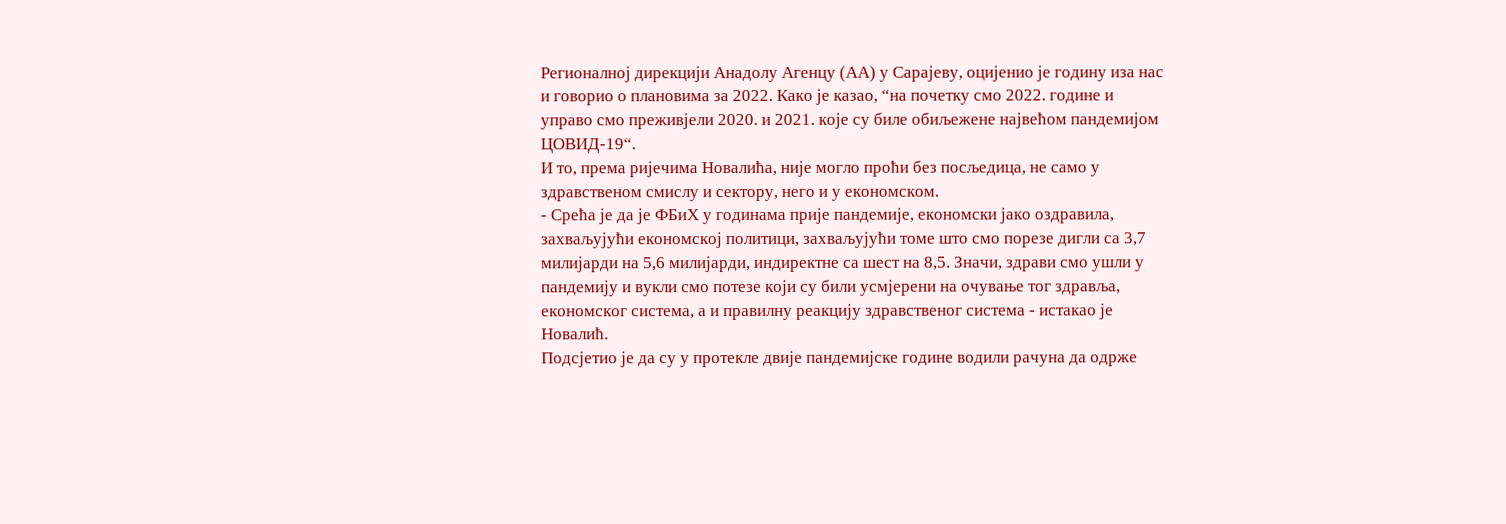Регионалној дирекцији Анадолу Агенцy (АА) у Сарајеву, оцијенио је годину иза нас и говорио о плановима за 2022. Како је казао, “на почетку смо 2022. године и управо смо преживјели 2020. и 2021. које су биле обиљежене највећом пандемијом ЦОВИД-19“.
И то, према ријечима Новалића, није могло проћи без посљедица, не само у здравственом смислу и сектору, него и у економском.
- Срећа је да је ФБиХ у годинама прије пандемије, економски јако оздравила, захваљујући економској политици, захваљујући томе што смо порезе дигли са 3,7 милијарди на 5,6 милијарди, индиректне са шест на 8,5. Значи, здрави смо ушли у пандемију и вукли смо потезе који су били усмјерени на очување тог здравља, економског система, а и правилну реакцију здравственог система - истакао је Новалић.
Подсјетио је да су у протекле двије пандемијске године водили рачуна да одрже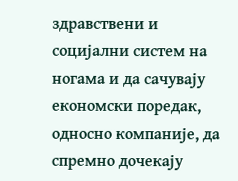здравствени и социјални систем на ногама и да сачувају економски поредак, односно компаније, да спремно дочекају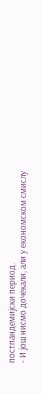постпандемијски период.
- И још нисмо дочекали, али у економском смислу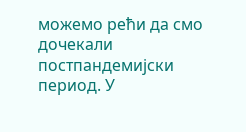можемо рећи да смо дочекали постпандемијски период. У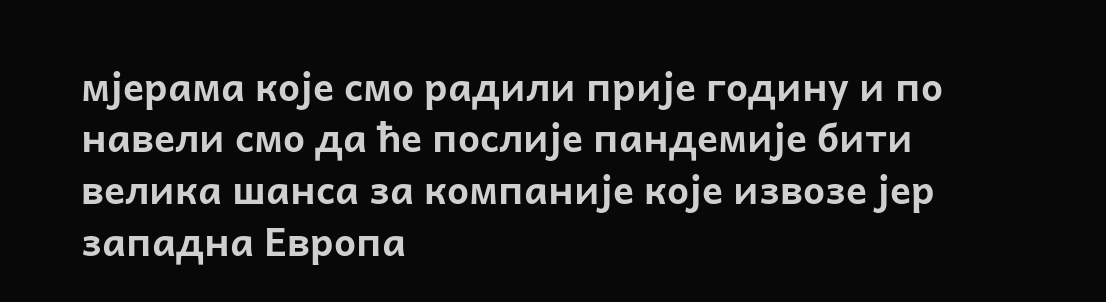мјерама које смо радили прије годину и по навели смо да ће послије пандемије бити велика шанса за компаније које извозе јер западна Европа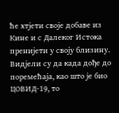ће хтјети своје добаве из Кине и с Далеког Истока пренијети у своју близину. Видјели су да када дође до поремећаја, као што је био ЦОВИД-19, то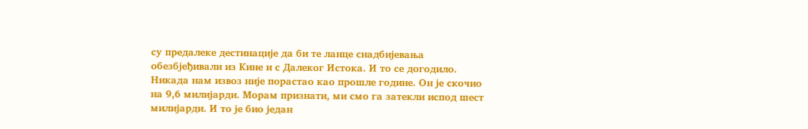су предалеке дестинације да би те ланце снадбијевања обезбјеђивали из Кине и с Далеког Истока. И то се догодило. Никада нам извоз није порастао као прошле године. Он је скочио на 9,6 милијарди. Морам признати, ми смо га затекли испод шест милијарди. И то је био један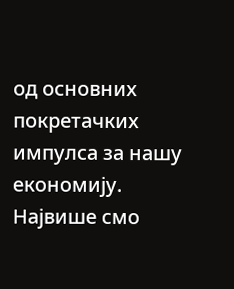од основних покретачких импулса за нашу економију. Највише смо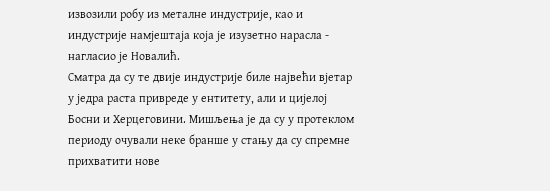извозили робу из металне индустрије, као и индустрије намјештаја која је изузетно нарасла - нагласио је Новалић.
Сматра да су те двије индустрије биле највећи вјетар у једра раста привреде у ентитету, али и цијелој Босни и Херцеговини. Мишљења је да су у протеклом периоду очували неке бранше у стању да су спремне прихватити нове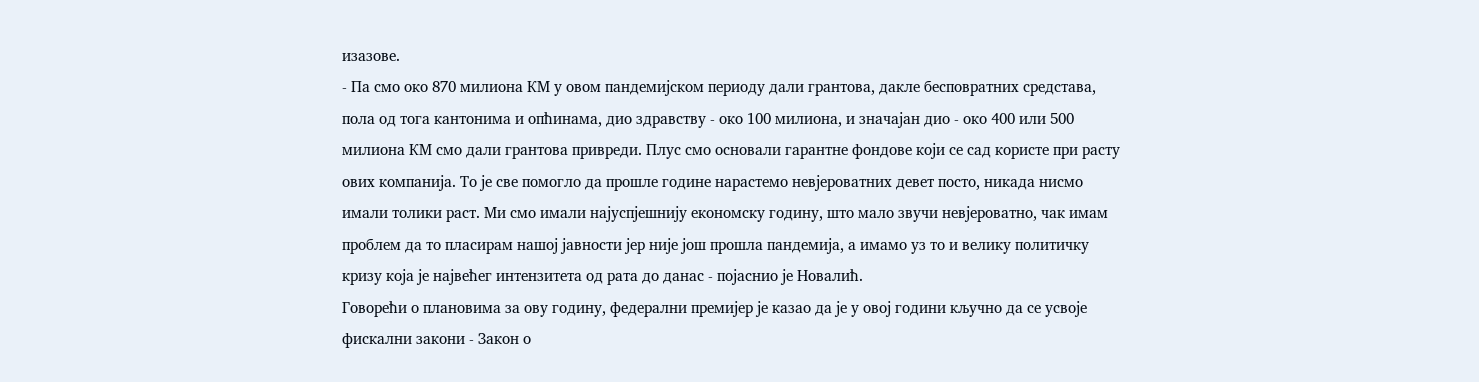изазове.
- Па смо око 870 милиона КМ у овом пандемијском периоду дали грантова, дакле бесповратних средстава, пола од тога кантонима и опћинама, дио здравству - око 100 милиона, и значајан дио - око 400 или 500 милиона КМ смо дали грантова привреди. Плус смо основали гарантне фондове који се сад користе при расту ових компанија. То је све помогло да прошле године нарастемо невјероватних девет посто, никада нисмо имали толики раст. Ми смо имали најуспјешнију економску годину, што мало звучи невјероватно, чак имам проблем да то пласирам нашој јавности јер није још прошла пандемија, а имамо уз то и велику политичку кризу која је највећег интензитета од рата до данас - појаснио је Новалић.
Говорећи о плановима за ову годину, федерални премијер је казао да је у овој години кључно да се усвоје фискални закони - Закон о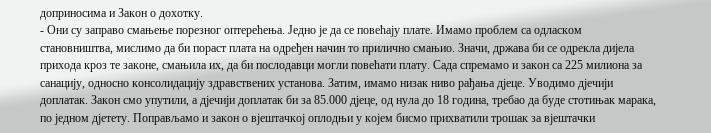доприносима и Закон о дохотку.
- Они су заправо смањење порезног оптерећења. Једно је да се повећају плате. Имамо проблем са одласком становништва, мислимо да би пораст плата на одређен начин то прилично смањио. Значи, држава би се одрекла дијела прихода кроз те законе, смањила их, да би послодавци могли повећати плату. Сада спремамо и закон са 225 милиона за санацију, односно консолидацију здравствених установа. Затим, имамо низак ниво рађања дјеце. Уводимо дјечији доплатак. Закон смо упутили, а дјечији доплатак би за 85.000 дјеце, од нула до 18 година, требао да буде стотињак марака, по једном дјетету. Поправљамо и закон о вјештачкој оплодњи у којем бисмо прихватили трошак за вјештачки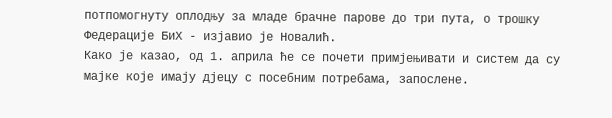потпомогнуту оплодњу за младе брачне парове до три пута, о трошку Федерације БиХ - изјавио је Новалић.
Како је казао, од 1. априла ће се почети примјењивати и систем да су мајке које имају дјецу с посебним потребама, запослене.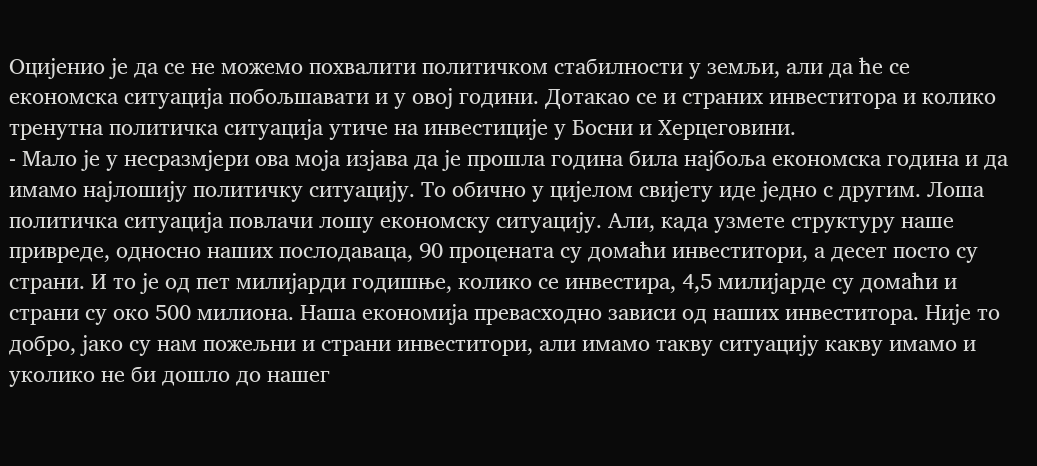Оцијенио је да се не можемо похвалити политичком стабилности у земљи, али да ће се економска ситуација побољшавати и у овој години. Дотакао се и страних инвеститора и колико тренутна политичка ситуација утиче на инвестиције у Босни и Херцеговини.
- Мало је у несразмјери ова моја изјава да је прошла година била најбоља економска година и да имамо најлошију политичку ситуацију. То обично у цијелом свијету иде једно с другим. Лоша политичка ситуација повлачи лошу економску ситуацију. Али, када узмете структуру наше привреде, односно наших послодаваца, 90 процената су домаћи инвеститори, а десет посто су страни. И то је од пет милијарди годишње, колико се инвестира, 4,5 милијарде су домаћи и страни су око 500 милиона. Наша економија превасходно зависи од наших инвеститора. Није то добро, јако су нам пожељни и страни инвеститори, али имамо такву ситуацију какву имамо и уколико не би дошло до нашег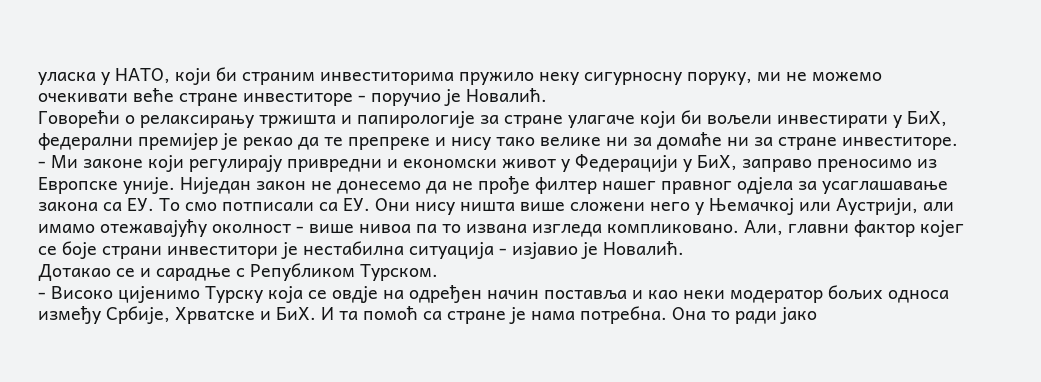уласка у НАТО, који би страним инвеститорима пружило неку сигурносну поруку, ми не можемо очекивати веће стране инвеститоре - поручио је Новалић.
Говорећи о релаксирању тржишта и папирологије за стране улагаче који би вољели инвестирати у БиХ, федерални премијер је рекао да те препреке и нису тако велике ни за домаће ни за стране инвеститоре.
- Ми законе који регулирају привредни и економски живот у Федерацији у БиХ, заправо преносимо из Европске уније. Ниједан закон не донесемо да не прође филтер нашег правног одјела за усаглашавање закона са ЕУ. То смо потписали са ЕУ. Они нису ништа више сложени него у Њемачкој или Аустрији, али имамо отежавајућу околност - више нивоа па то извана изгледа компликовано. Али, главни фактор којег се боје страни инвеститори је нестабилна ситуација - изјавио је Новалић.
Дотакао се и сарадње с Републиком Турском.
- Високо цијенимо Турску која се овдје на одређен начин поставља и као неки модератор бољих односа између Србије, Хрватске и БиХ. И та помоћ са стране је нама потребна. Она то ради јако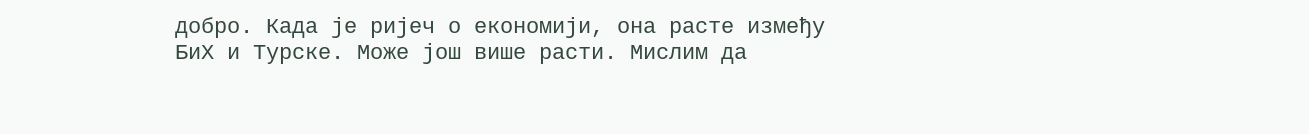добро. Када је ријеч о економији, она расте између БиХ и Турске. Може још више расти. Мислим да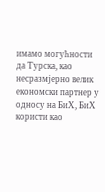имамо могућности да Турска, као несразмјерно велик економски партнер у односу на БиХ, БиХ користи као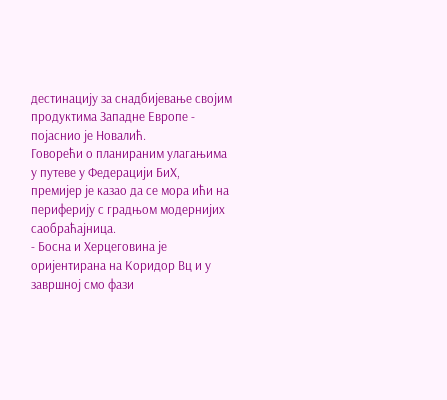дестинацију за снадбијевање својим продуктима Западне Европе - појаснио је Новалић.
Говорећи о планираним улагањима у путеве у Федерацији БиХ, премијер је казао да се мора ићи на периферију с градњом модернијих саобраћајница.
- Босна и Херцеговина је оријентирана на Коридор Вц и у завршној смо фази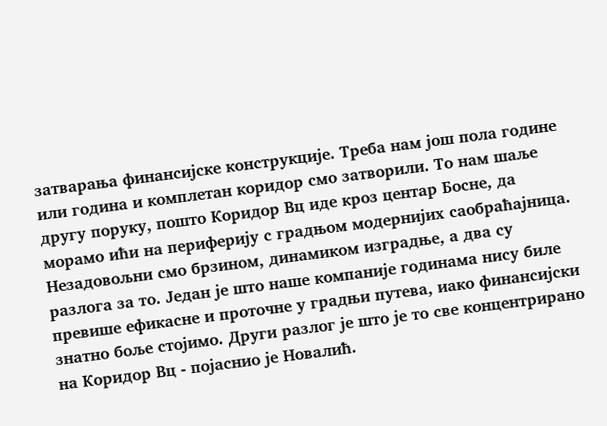затварања финансијске конструкције. Треба нам још пола године или година и комплетан коридор смо затворили. То нам шаље другу поруку, пошто Коридор Вц иде кроз центар Босне, да морамо ићи на периферију с градњом модернијих саобраћајница. Незадовољни смо брзином, динамиком изградње, а два су разлога за то. Један је што наше компаније годинама нису биле превише ефикасне и проточне у градњи путева, иако финансијски знатно боље стојимо. Други разлог је што је то све концентрирано на Коридор Вц - појаснио је Новалић.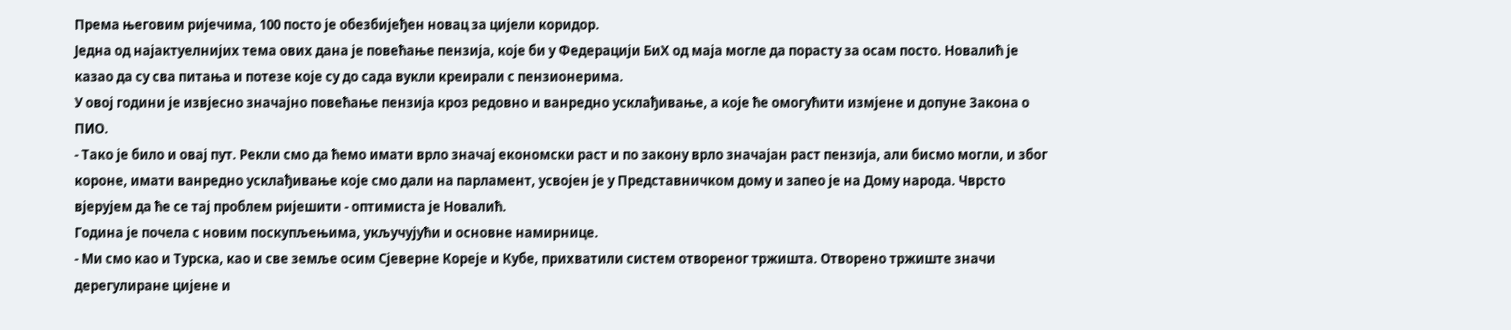Према његовим ријечима, 100 посто је обезбијеђен новац за цијели коридор.
Једна од најактуелнијих тема ових дана је повећање пензија, које би у Федерацији БиХ од маја могле да порасту за осам посто. Новалић је казао да су сва питања и потезе које су до сада вукли креирали с пензионерима.
У овој години је извјесно значајно повећање пензија кроз редовно и ванредно усклађивање, а које ће омогућити измјене и допуне Закона о ПИО.
- Тако је било и овај пут. Рекли смо да ћемо имати врло значај економски раст и по закону врло значајан раст пензија, али бисмо могли, и због короне, имати ванредно усклађивање које смо дали на парламент, усвојен је у Представничком дому и запео је на Дому народа. Чврсто вјерујем да ће се тај проблем ријешити - оптимиста је Новалић.
Година је почела с новим поскупљењима, укључујући и основне намирнице.
- Ми смо као и Турска, као и све земље осим Сјеверне Кореје и Кубе, прихватили систем отвореног тржишта. Отворено тржиште значи дерегулиране цијене и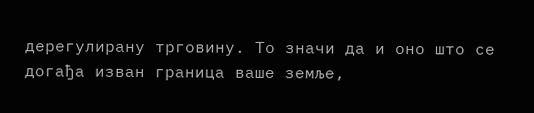дерегулирану трговину. То значи да и оно што се догађа изван граница ваше земље,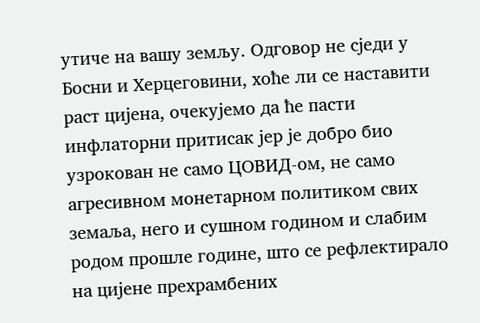утиче на вашу земљу. Одговор не сједи у Босни и Херцеговини, хоће ли се наставити раст цијена, очекујемо да ће пасти инфлаторни притисак јер је добро био узрокован не само ЦОВИД-ом, не само агресивном монетарном политиком свих земаља, него и сушном годином и слабим родом прошле године, што се рефлектирало на цијене прехрамбених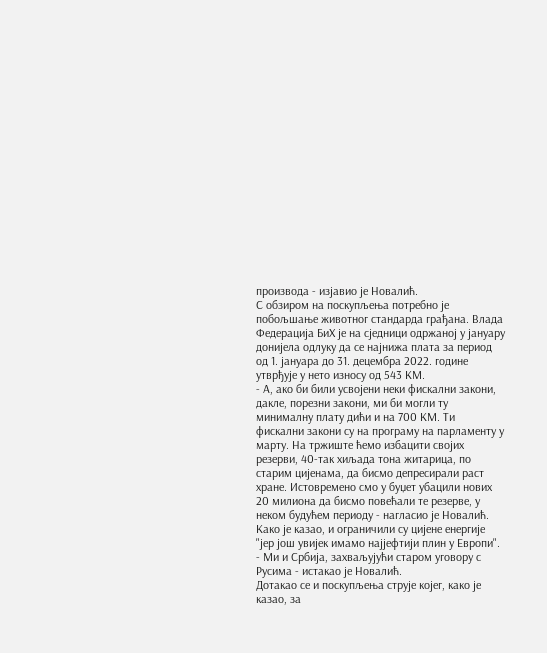производа - изјавио је Новалић.
С обзиром на поскупљења потребно је побољшање животног стандарда грађана. Влада Федерација БиХ је на сједници одржаној у јануару донијела одлуку да се најнижа плата за период од 1. јануара до 31. децембра 2022. године утврђује у нето износу од 543 КМ.
- А, ако би били усвојени неки фискални закони, дакле, порезни закони, ми би могли ту минималну плату дићи и на 700 КМ. Ти фискални закони су на програму на парламенту у марту. На тржиште ћемо избацити својих резерви, 40-так хиљада тона житарица, по старим цијенама, да бисмо депресирали раст хране. Истовремено смо у буџет убацили нових 20 милиона да бисмо повећали те резерве, у неком будућем периоду - нагласио је Новалић.
Како је казао, и ограничили су цијене енергије "јер још увијек имамо најјефтији плин у Европи".
- Ми и Србија, захваљујући старом уговору с Русима - истакао је Новалић.
Дотакао се и поскупљења струје којег, како је казао, за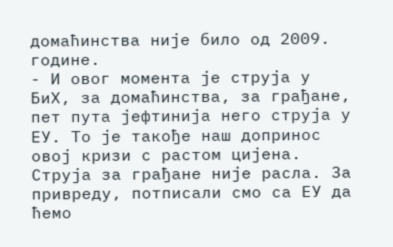домаћинства није било од 2009. године.
- И овог момента је струја у БиХ, за домаћинства, за грађане, пет пута јефтинија него струја у ЕУ. То је такође наш допринос овој кризи с растом цијена. Струја за грађане није расла. За привреду, потписали смо са ЕУ да ћемо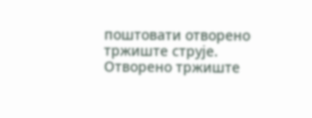поштовати отворено тржиште струје. Отворено тржиште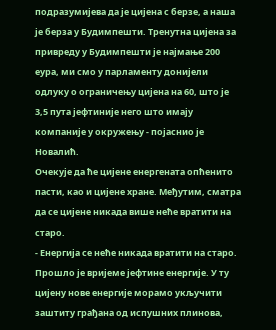подразумијева да је цијена с берзе, а наша је берза у Будимпешти. Тренутна цијена за привреду у Будимпешти је најмање 200 еура, ми смо у парламенту донијели одлуку о ограничењу цијена на 60, што је 3,5 пута јефтиније него што имају компаније у окружењу - појаснио је Новалић.
Очекује да ће цијене енергената опћенито пасти, као и цијене хране. Међутим, сматра да се цијене никада више неће вратити на старо.
- Енергија се неће никада вратити на старо. Прошло је вријеме јефтине енергије. У ту цијену нове енергије морамо укључити заштиту грађана од испушних плинова,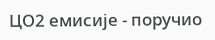ЦО2 емисије - поручио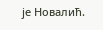је Новалић.